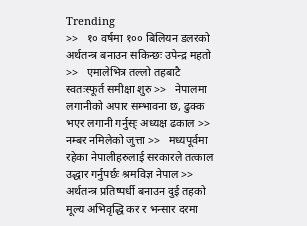Trending
>>   १० वर्षमा १०० बिलियन डलरको अर्थतन्त्र बनाउन सकिन्छः उपेन्द्र महतो >>   एमालेभित्र तल्लो तहबाटै स्वतःस्फूर्त समीक्षा शुरु >>   नेपालमा लगानीको अपार सम्भावना छ, ढुक्क भएर लगानी गर्नुस्ः अध्यक्ष ढकाल >>   नम्बर नमिलेको जुत्ता >>   मध्यपूर्वमा रहेका नेपालीहरुलाई सरकारले तत्काल उद्धार गर्नुपर्छः श्रमविज्ञ नेपाल >>   अर्थतन्त्र प्रतिष्पर्धी बनाउन दुई तहको मूल्य अभिवृद्धि कर र भन्सार दरमा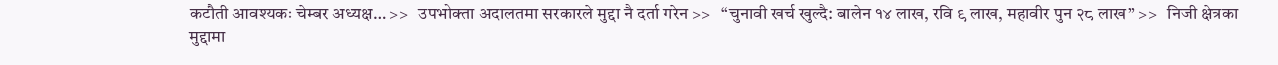कटौती आवश्यकः चेम्बर अध्यक्ष… >>   उपभोक्ता अदालतमा सरकारले मुद्दा नै दर्ता गरेन >>   “चुनावी खर्च खुल्दै: बालेन १४ लाख, रवि ९ लाख, महावीर पुन २८ लाख” >>   निजी क्षेत्रका मुद्दामा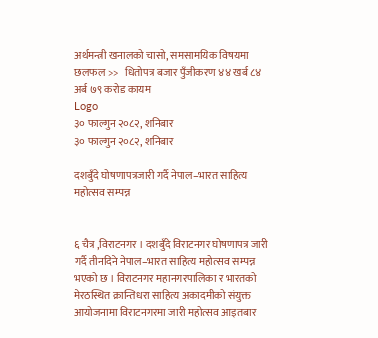अर्थमन्त्री खनालको चासो, समसामयिक विषयमा छलफल >>   धितोपत्र बजार पुँजीकरण ४४ खर्ब ८४ अर्ब ७९ करोड कायम
Logo
३० फाल्गुन २०८२, शनिबार
३० फाल्गुन २०८२, शनिबार

दशबुँदे घोषणापत्रजारी गर्दै नेपाल–भारत साहित्य महोत्सव सम्पन्न


६ चैत्र ,विराटनगर । दशबुँदे विराटनगर घोषणापत्र जारी गर्दै तीनदिने नेपाल–भारत साहित्य महोत्सव सम्पन्न भएको छ । विराटनगर महानगरपालिका र भारतको मेरठस्थित क्रान्तिधरा साहित्य अकादमीको संयुक्त आयोजनामा विराटनगरमा जारी महोत्सव आइतबार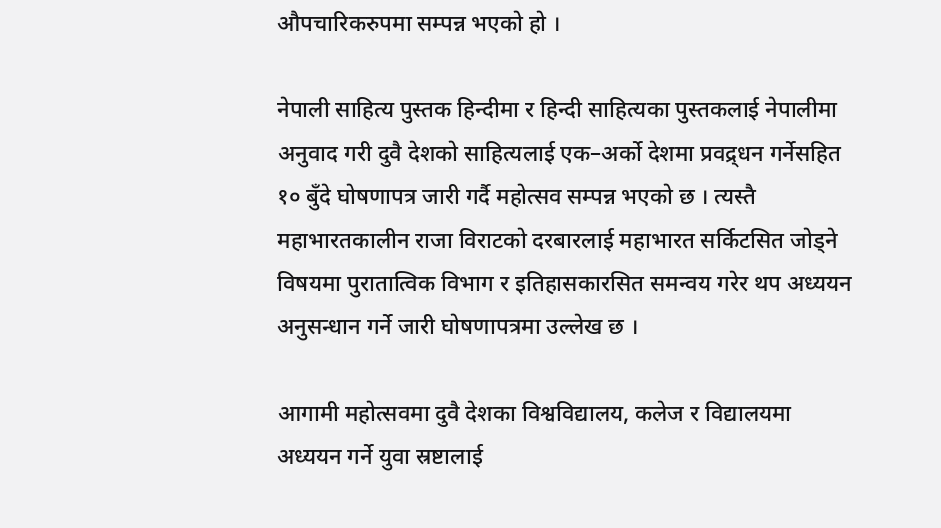औपचारिकरुपमा सम्पन्न भएको हो ।

नेपाली साहित्य पुस्तक हिन्दीमा र हिन्दी साहित्यका पुस्तकलाई नेपालीमा अनुवाद गरी दुवै देशको साहित्यलाई एक–अर्को देशमा प्रवद्र्धन गर्नेसहित १० बुँदे घोषणापत्र जारी गर्दै महोत्सव सम्पन्न भएको छ । त्यस्तै महाभारतकालीन राजा विराटको दरबारलाई महाभारत सर्किटसित जोड्ने विषयमा पुरातात्विक विभाग र इतिहासकारसित समन्वय गरेर थप अध्ययन अनुसन्धान गर्ने जारी घोषणापत्रमा उल्लेख छ ।

आगामी महोत्सवमा दुवै देशका विश्वविद्यालय, कलेज र विद्यालयमा अध्ययन गर्ने युवा स्रष्टालाई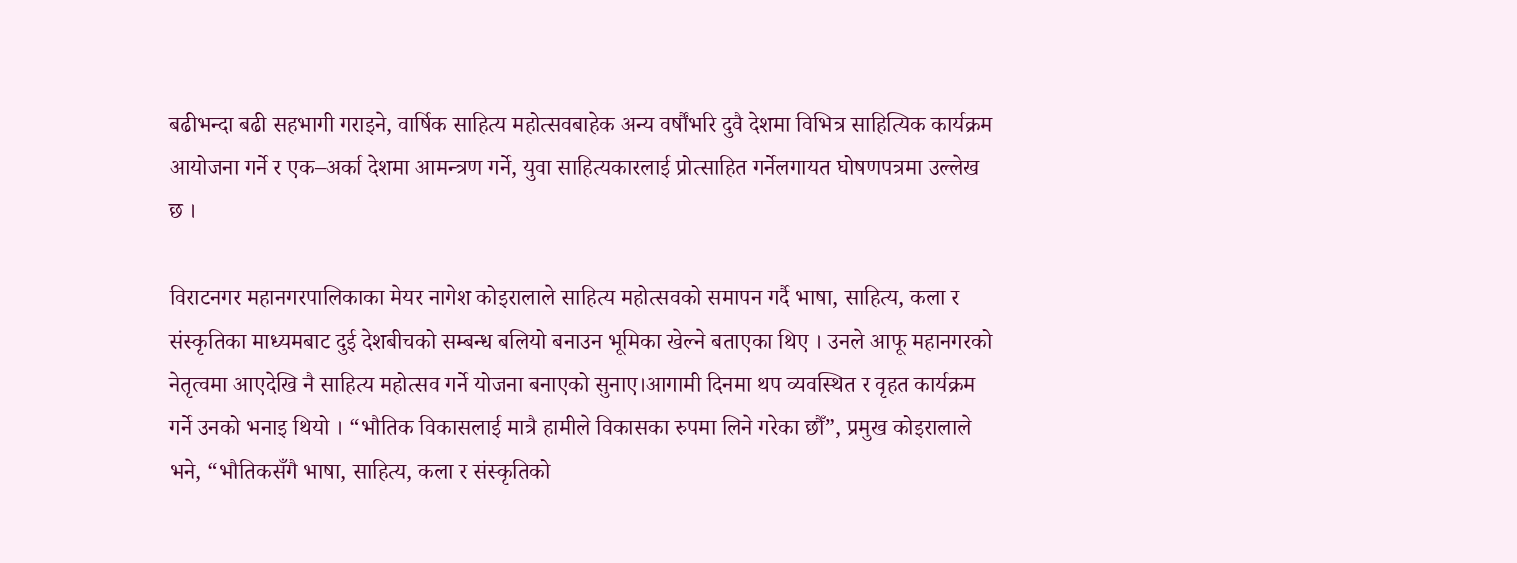बढीभन्दा बढी सहभागी गराइने, वार्षिक साहित्य महोत्सवबाहेक अन्य वर्षौंभरि दुवै देशमा विभित्र साहित्यिक कार्यक्रम आयोजना गर्ने र एक–अर्का देशमा आमन्त्रण गर्ने, युवा साहित्यकारलाई प्रोत्साहित गर्नेलगायत घोषणपत्रमा उल्लेख छ ।

विराटनगर महानगरपालिकाका मेयर नागेश कोइरालाले साहित्य महोत्सवको समापन गर्दै भाषा, साहित्य, कला र संस्कृतिका माध्यमबाट दुई देशबीचको सम्बन्ध बलियो बनाउन भूमिका खेल्ने बताएका थिए । उनले आफू महानगरको नेतृत्वमा आएदेखि नै साहित्य महोत्सव गर्ने योजना बनाएको सुनाए।आगामी दिनमा थप व्यवस्थित र वृहत कार्यक्रम गर्ने उनको भनाइ थियो । “भौतिक विकासलाई मात्रै हामीले विकासका रुपमा लिने गरेका छौँ”, प्रमुख कोइरालाले भने, “भौतिकसँगै भाषा, साहित्य, कला र संस्कृतिको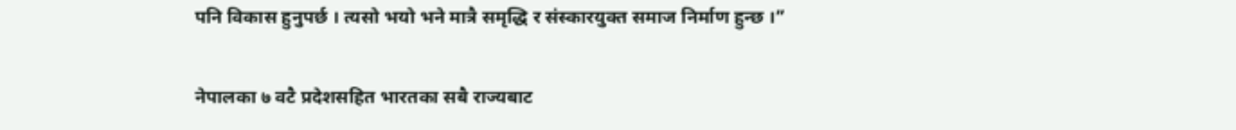पनि विकास हुनुपर्छ । त्यसो भयो भने मात्रै समृद्धि र संस्कारयुक्त समाज निर्माण हुन्छ ।”

नेपालका ७ वटै प्रदेशसहित भारतका सबै राज्यबाट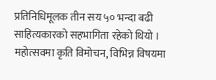प्रतिनिधिमूलक तीन सय ५० भन्दा बढी साहित्यकारको सहभागिता रहेको थियो । महोत्सवमा कृति विमोचन, विभिन्न विषयमा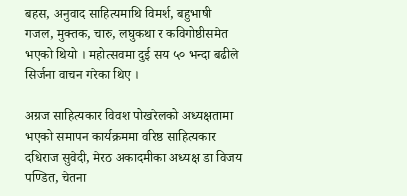बहस, अनुवाद साहित्यमाथि विमर्श, बहुभाषी गजल, मुक्तक, चारु, लघुकथा र कविगोष्ठीसमेत भएको थियो । महोत्सवमा दुई सय ५० भन्दा बढीले सिर्जना वाचन गरेका थिए ।

अग्रज साहित्यकार विवश पोखरेलको अध्यक्षतामा भएको समापन कार्यक्रममा वरिष्ठ साहित्यकार दधिराज सुवेदी, मेरठ अकादमीका अध्यक्ष डा विजय पण्डित, चेतना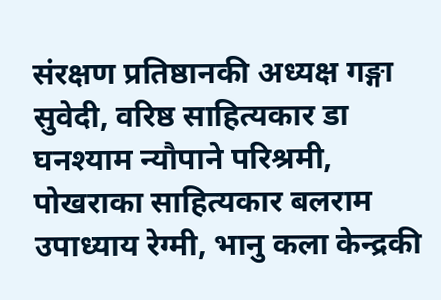संरक्षण प्रतिष्ठानकी अध्यक्ष गङ्गा सुवेदी, वरिष्ठ साहित्यकार डा घनश्याम न्यौपाने परिश्रमी, पोखराका साहित्यकार बलराम उपाध्याय रेग्मी, भानु कला केन्द्रकी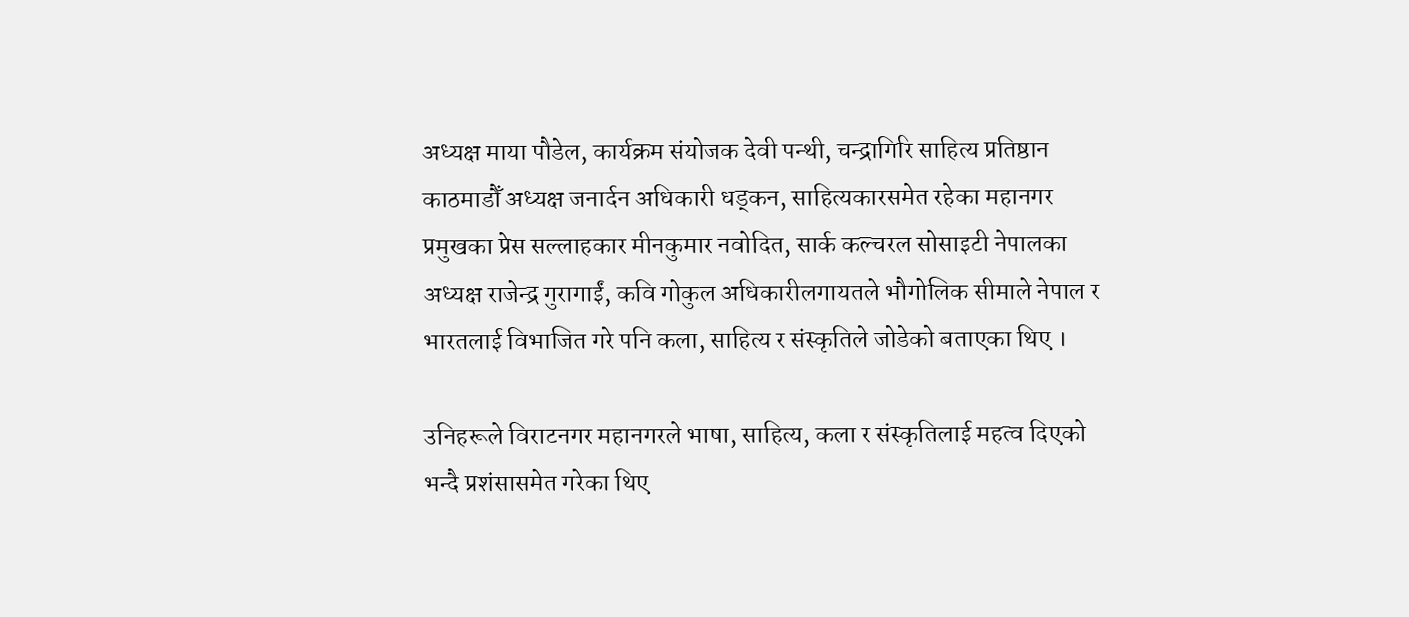अध्यक्ष माया पौडेल, कार्यक्रम संयोजक देवी पन्थी, चन्द्रागिरि साहित्य प्रतिष्ठान काठमाडौँ अध्यक्ष जनार्दन अधिकारी धड्कन, साहित्यकारसमेत रहेका महानगर प्रमुखका प्रेस सल्लाहकार मीनकुमार नवोदित, सार्क कल्चरल सोसाइटी नेपालका अध्यक्ष राजेन्द्र गुरागाईं, कवि गोकुल अधिकारीलगायतले भौगोलिक सीमाले नेपाल र भारतलाई विभाजित गरे पनि कला, साहित्य र संस्कृतिले जोडेको बताएका थिए ।

उनिहरूले विराटनगर महानगरले भाषा, साहित्य, कला र संस्कृतिलाई महत्व दिएको भन्दै प्रशंसासमेत गरेका थिए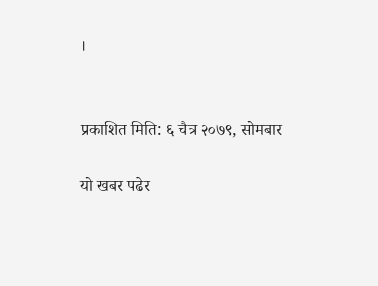।


प्रकाशित मिति: ६ चैत्र २०७९, सोमबार

यो खबर पढेर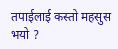तपाईलाई कस्तो महसुस भयो ?